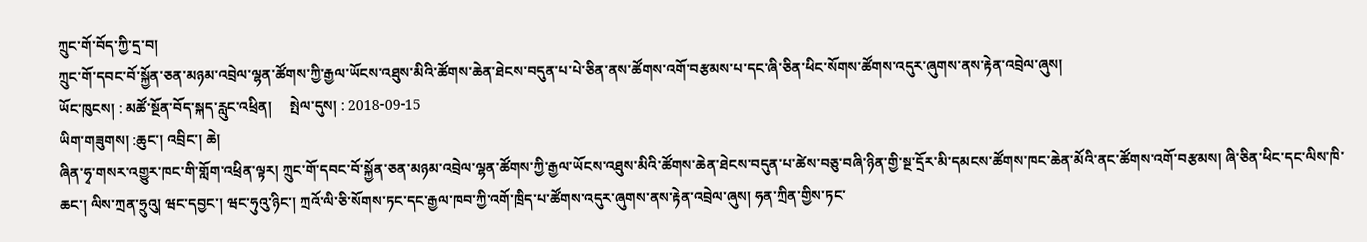ཀྲུང་གོ་བོད་ཀྱི་དྲ་བ།
ཀྲུང་གོ་དབང་བོ་སྐྱོན་ཅན་མཉམ་འབྲེལ་ལྷན་ཚོགས་ཀྱི་རྒྱལ་ཡོངས་འཐུས་མིའི་ཚོགས་ཆེན་ཐེངས་བདུན་པ་པེ་ཅིན་ནས་ཚོགས་འགོ་བརྩམས་པ་དང་ཞི་ཅིན་ཕིང་སོགས་ཚོགས་འདུར་ཞུགས་ནས་རྟེན་འབྲེལ་ཞུས།
ཡོང་ཁུངས། : མཚོ་སྔོན་བོད་སྐད་རླུང་འཕྲིན།     སྤེལ་དུས། : 2018-09-15
ཡིག་གཟུགས། :ཆུང་། འབྲིང་། ཆེ།
ཞིན་ཧྭ་གསར་འགྱུར་ཁང་གི་གློག་འཕྲིན་ལྟར། ཀྲུང་གོ་དབང་བོ་སྐྱོན་ཅན་མཉམ་འབྲེལ་ལྷན་ཚོགས་ཀྱི་རྒྱལ་ཡོངས་འཐུས་མིའི་ཚོགས་ཆེན་ཐེངས་བདུན་པ་ཚེས་བཅུ་བཞི་ཉིན་གྱི་སྔ་དྲོར་མི་དམངས་ཚོགས་ཁང་ཆེན་མོའི་ནང་ཚོགས་འགོ་བརྩམས། ཞི་ཅིན་ཕིང་དང་ལིས་ཁི་ཆང་། ལིས་ཀྲན་ཧྲུའུ། ཝང་དབྱང་། ཝང་ཧུའུ་ཉིང་། ཀྲའོ་ལི་ཅི་སོགས་ཏང་དང་རྒྱལ་ཁབ་ཀྱི་འགོ་ཁྲིད་པ་ཚོགས་འདུར་ཞུགས་ནས་རྟེན་འབྲེལ་ཞུས། ཧན་ཀྲིན་གྱིས་ཏང་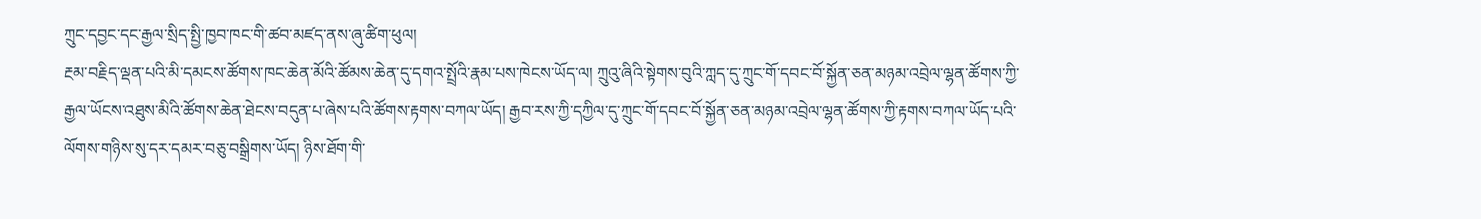ཀྲུང་དབྱང་དང་རྒྱལ་སྲིད་སྤྱི་ཁྱབ་ཁང་གི་ཚབ་མཛད་ནས་ཞུ་ཚིག་ཕུལ།
རྔམ་བརྗིད་ལྡན་པའི་མི་དམངས་ཚོགས་ཁང་ཆེན་མོའི་ཚོམས་ཆེན་དུ་དགའ་སྤྲོའི་རྣམ་པས་ཁེངས་ཡོད་ལ། ཀྲུའུ་ཞིའི་སྟེགས་བུའི་ཀླད་དུ་ཀྲུང་གོ་དབང་བོ་སྐྱོན་ཅན་མཉམ་འབྲེལ་ལྷན་ཚོགས་ཀྱི་རྒྱལ་ཡོངས་འཐུས་མིའི་ཚོགས་ཆེན་ཐེངས་བདུན་པ་ཞེས་པའི་ཚོགས་རྟགས་བཀལ་ཡོད། རྒྱབ་རས་ཀྱི་དཀྱིལ་དུ་ཀྲུང་གོ་དབང་བོ་སྐྱོན་ཅན་མཉམ་འབྲེལ་ལྷན་ཚོགས་ཀྱི་རྟགས་བཀལ་ཡོད་པའི་ལོགས་གཉིས་སུ་དར་དམར་བཅུ་བསྒྲིགས་ཡོད། ཉིས་ཐོག་གི་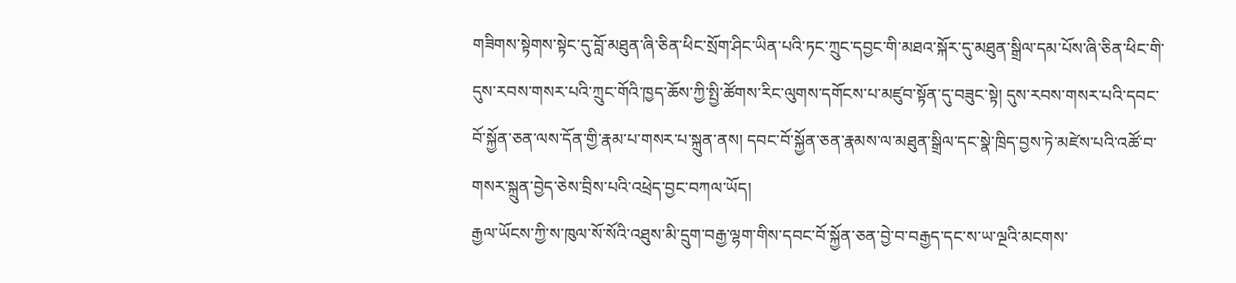གཟིགས་སྟེགས་སྟེང་དུ་བློ་མཐུན་ཞི་ཅིན་ཕིང་སྲོག་ཤིང་ཡིན་པའི་ཏང་ཀྲུང་དབྱང་གི་མཐའ་སྐོར་དུ་མཐུན་སྒྲིལ་དམ་པོས་ཞི་ཅིན་ཕིང་གི་དུས་རབས་གསར་པའི་ཀྲུང་གོའི་ཁྱད་ཆོས་ཀྱི་སྤྱི་ཚོགས་རིང་ལུགས་དགོངས་པ་མཛུབ་སྟོན་དུ་བཟུང་སྟེ། དུས་རབས་གསར་པའི་དབང་བོ་སྐྱོན་ཅན་ལས་དོན་གྱི་རྣམ་པ་གསར་པ་སྐྲུན་ནས། དབང་བོ་སྐྱོན་ཅན་རྣམས་ལ་མཐུན་སྒྲིལ་དང་སྣེ་ཁྲིད་བྱས་ཏེ་མཛེས་པའི་འཚོ་བ་གསར་སྐྲུན་བྱེད་ཅེས་བྲིས་པའི་འཕྲེད་བྱང་བཀལ་ཡོད།
རྒྱལ་ཡོངས་ཀྱི་ས་ཁུལ་སོ་སོའི་འཐུས་མི་དྲུག་བརྒྱ་ལྷག་གིས་དབང་བོ་སྐྱོན་ཅན་བྱེ་བ་བརྒྱད་དང་ས་ཡ་ལྔའི་མངགས་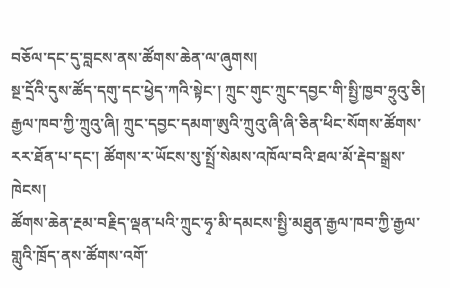བཅོལ་དང་དུ་བླངས་ནས་ཚོགས་ཆེན་ལ་ཞུགས།
སྔ་དྲོའི་དུས་ཚོད་དགུ་དང་ཕྱེད་ཀའི་སྟེང་། ཀྲུང་གུང་ཀྲུང་དབྱང་གི་སྤྱི་ཁྱབ་ཧྲུའུ་ཅི། རྒྱལ་ཁབ་ཀྱི་ཀྲུའུ་ཞི། ཀྲུང་དབྱང་དམག་ཨུའི་ཀྲུའུ་ཞི་ཞི་ཅིན་ཕིང་སོགས་ཚོགས་རར་ཐོན་པ་དང་། ཚོགས་ར་ཡོངས་སུ་སྤྲོ་སེམས་འཁོལ་བའི་ཐལ་མོ་རྡེབ་སྒྲས་ཁེངས།
ཚོགས་ཆེན་རྔམ་བརྗིད་ལྡན་པའི་ཀྲུང་ཧྭ་མི་དམངས་སྤྱི་མཐུན་རྒྱལ་ཁབ་ཀྱི་རྒྱལ་གླུའི་ཁྲོད་ནས་ཚོགས་འགོ་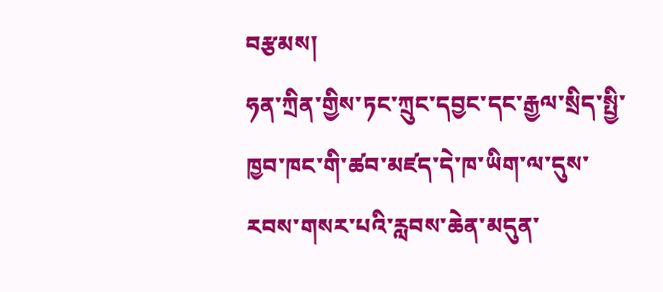བརྩམས།
ཧན་ཀྲིན་གྱིས་ཏང་ཀྲུང་དབྱང་དང་རྒྱལ་སྲིད་སྤྱི་ཁྱབ་ཁང་གི་ཚབ་མཛད་དེ་ཁ་ཡིག་ལ་དུས་རབས་གསར་པའི་རླབས་ཆེན་མདུན་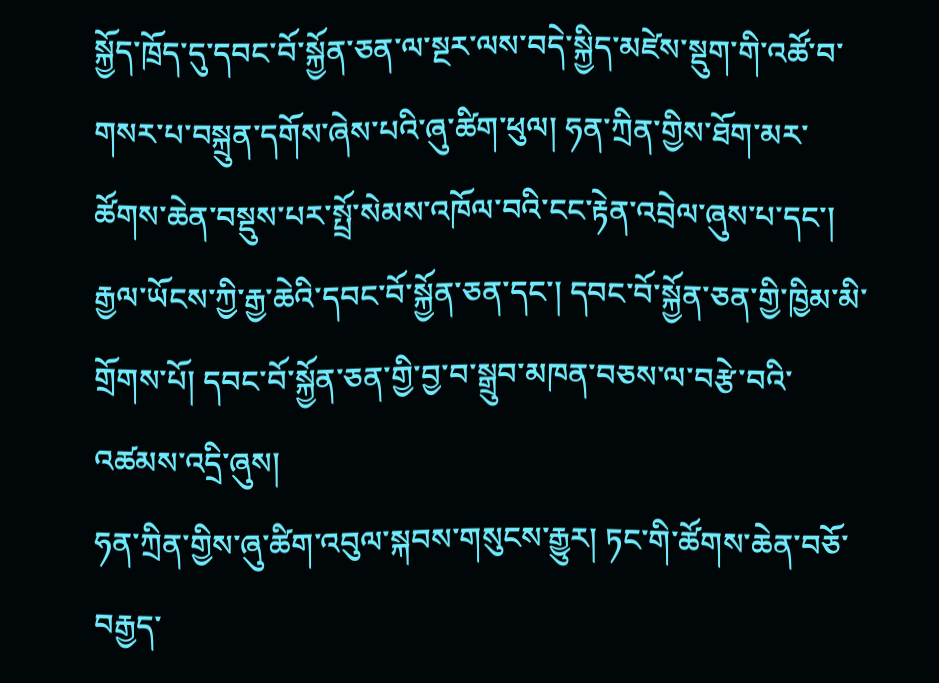སྐྱོད་ཁྲོད་དུ་དབང་བོ་སྐྱོན་ཅན་ལ་སྔར་ལས་བདེ་སྐྱིད་མཛེས་སྡུག་གི་འཚོ་བ་གསར་པ་བསྐྲུན་དགོས་ཞེས་པའི་ཞུ་ཚིག་ཕུལ། ཧན་ཀྲིན་གྱིས་ཐོག་མར་ཚོགས་ཆེན་བསྡུས་པར་སྤྲོ་སེམས་འཁོལ་བའི་ངང་རྟེན་འབྲེལ་ཞུས་པ་དང་། རྒྱལ་ཡོངས་ཀྱི་རྒྱ་ཆེའི་དབང་བོ་སྐྱོན་ཅན་དང་། དབང་བོ་སྐྱོན་ཅན་གྱི་ཁྱིམ་མི་གྲོགས་པོ། དབང་བོ་སྐྱོན་ཅན་གྱི་བྱ་བ་སྒྲུབ་མཁན་བཅས་ལ་བརྩེ་བའི་འཚམས་འདྲི་ཞུས།
ཧན་ཀྲིན་གྱིས་ཞུ་ཚིག་འབུལ་སྐབས་གསུངས་རྒྱུར། ཏང་གི་ཚོགས་ཆེན་བཅོ་བརྒྱད་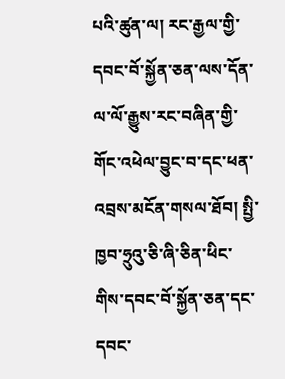པའི་ཚུན་ལ། རང་རྒྱལ་གྱི་དབང་བོ་སྐྱོན་ཅན་ལས་དོན་ལ་ལོ་རྒྱུས་རང་བཞིན་གྱི་གོང་འཕེལ་བྱུང་བ་དང་ཕན་འབྲས་མངོན་གསལ་ཐོབ། སྤྱི་ཁྱབ་ཧྲུའུ་ཅི་ཞི་ཅིན་ཕིང་གིས་དབང་བོ་སྐྱོན་ཅན་དང་དབང་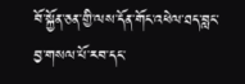བོ་སྐྱོན་ཅན་གྱི་ལས་དོན་གོང་འཕེལ་ཐད་བླང་བྱ་གསལ་པོ་རབ་དང་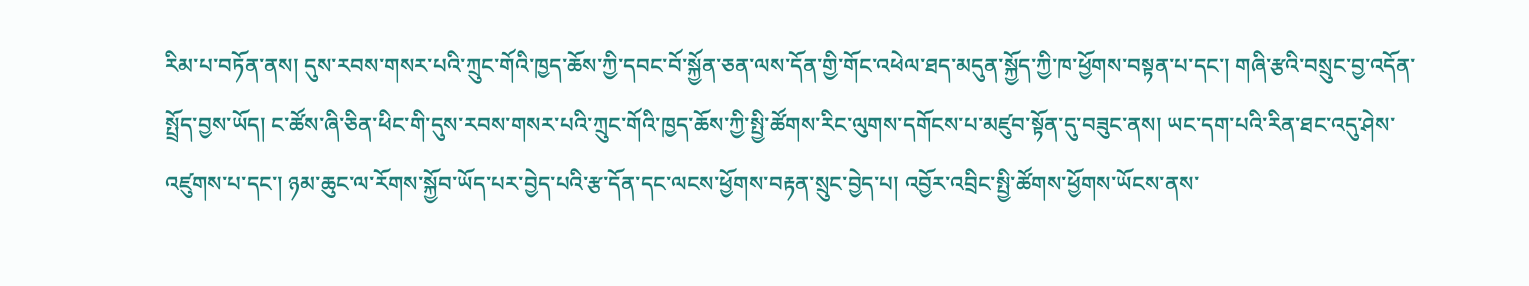རིམ་པ་བཏོན་ནས། དུས་རབས་གསར་པའི་ཀྲུང་གོའི་ཁྱད་ཆོས་ཀྱི་དབང་བོ་སྐྱོན་ཅན་ལས་དོན་གྱི་གོང་འཕེལ་ཐད་མདུན་སྐྱོད་ཀྱི་ཁ་ཕྱོགས་བསྟན་པ་དང་། གཞི་རྩའི་བསྲུང་བྱ་འདོན་སྤྲོད་བྱས་ཡོད། ང་ཚོས་ཞི་ཅིན་ཕིང་གི་དུས་རབས་གསར་པའི་ཀྲུང་གོའི་ཁྱད་ཆོས་ཀྱི་སྤྱི་ཚོགས་རིང་ལུགས་དགོངས་པ་མཛུབ་སྟོན་དུ་བཟུང་ནས། ཡང་དག་པའི་རིན་ཐང་འདུ་ཤེས་འཛུགས་པ་དང་། ཉམ་ཆུང་ལ་རོགས་སྐྱོབ་ཡོད་པར་བྱེད་པའི་རྩ་དོན་དང་ལངས་ཕྱོགས་བརྟན་སྲུང་བྱེད་པ། འབྱོར་འབྲིང་སྤྱི་ཚོགས་ཕྱོགས་ཡོངས་ནས་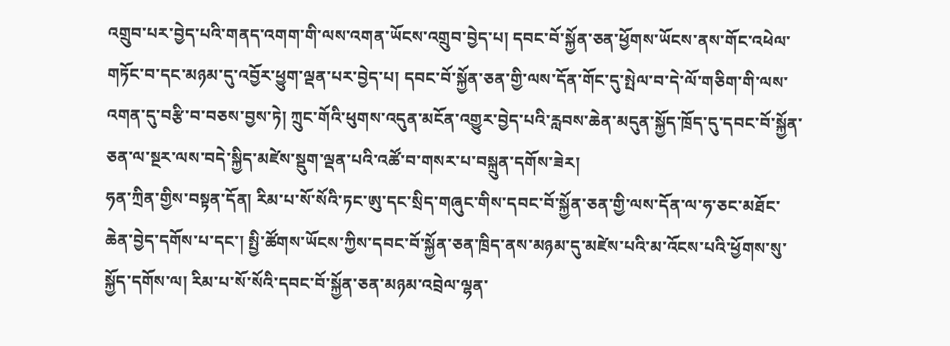འགྲུབ་པར་བྱེད་པའི་གནད་འགག་གི་ལས་འགན་ཡོངས་འགྲུབ་བྱེད་པ། དབང་བོ་སྐྱོན་ཅན་ཕྱོགས་ཡོངས་ནས་གོང་འཕེལ་གཏོང་བ་དང་མཉམ་དུ་འབྱོར་ཕྱུག་ལྡན་པར་བྱེད་པ། དབང་བོ་སྐྱོན་ཅན་གྱི་ལས་དོན་གོང་དུ་སྤེལ་བ་དེ་ལོ་གཅིག་གི་ལས་འགན་དུ་བརྩི་བ་བཅས་བྱས་ཏེ། ཀྲུང་གོའི་ཕུགས་འདུན་མངོན་འགྱུར་བྱེད་པའི་རླབས་ཆེན་མདུན་སྐྱོད་ཁྲོད་དུ་དབང་བོ་སྐྱོན་ཅན་ལ་སྔར་ལས་བདེ་སྐྱིད་མཛེས་སྡུག་ལྡན་པའི་འཚོ་བ་གསར་པ་བསྐྲུན་དགོས་ཟེར།
ཧན་ཀྲིན་གྱིས་བསྟན་དོན། རིམ་པ་སོ་སོའི་ཏང་ཨུ་དང་སྲིད་གཞུང་གིས་དབང་བོ་སྐྱོན་ཅན་གྱི་ལས་དོན་ལ་ཧ་ཅང་མཐོང་ཆེན་བྱེད་དགོས་པ་དང་། སྤྱི་ཚོགས་ཡོངས་ཀྱིས་དབང་བོ་སྐྱོན་ཅན་ཁྲིད་ནས་མཉམ་དུ་མཛེས་པའི་མ་འོངས་པའི་ཕྱོགས་སུ་སྐྱོད་དགོས་ལ། རིམ་པ་སོ་སོའི་དབང་བོ་སྐྱོན་ཅན་མཉམ་འབྲེལ་ལྷན་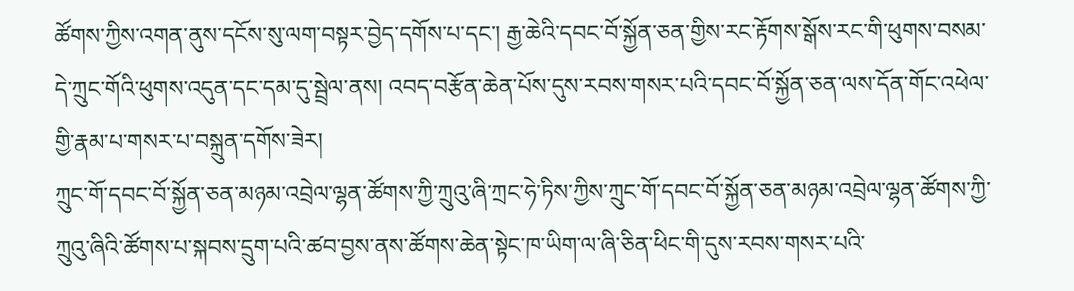ཚོགས་ཀྱིས་འགན་ནུས་དངོས་སུ་ལག་བསྟར་བྱེད་དགོས་པ་དང་། རྒྱ་ཆེའི་དབང་བོ་སྐྱོན་ཅན་གྱིས་རང་རྟོགས་སྒོས་རང་གི་ཕུགས་བསམ་དེ་ཀྲུང་གོའི་ཕུགས་འདུན་དང་དམ་དུ་སྦྲེལ་ནས། འབད་བརྩོན་ཆེན་པོས་དུས་རབས་གསར་པའི་དབང་བོ་སྐྱོན་ཅན་ལས་དོན་གོང་འཕེལ་གྱི་རྣམ་པ་གསར་པ་བསྐྲུན་དགོས་ཟེར།
ཀྲུང་གོ་དབང་བོ་སྐྱོན་ཅན་མཉམ་འབྲེལ་ལྷན་ཚོགས་ཀྱི་ཀྲུའུ་ཞི་ཀྲང་ཧེ་ཏིས་ཀྱིས་ཀྲུང་གོ་དབང་བོ་སྐྱོན་ཅན་མཉམ་འབྲེལ་ལྷན་ཚོགས་ཀྱི་ཀྲུའུ་ཞིའི་ཚོགས་པ་སྐབས་དྲུག་པའི་ཚབ་བྱས་ནས་ཚོགས་ཆེན་སྟེང་ཁ་ཡིག་ལ་ཞི་ཅིན་ཕིང་གི་དུས་རབས་གསར་པའི་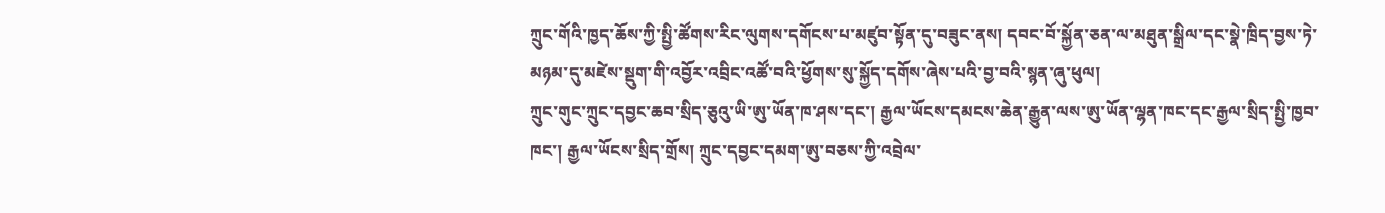ཀྲུང་གོའི་ཁྱད་ཆོས་ཀྱི་སྤྱི་ཚོགས་རིང་ལུགས་དགོངས་པ་མཛུབ་སྟོན་དུ་བཟུང་ནས། དབང་བོ་སྐྱོན་ཅན་ལ་མཐུན་སྒྲིལ་དང་སྣེ་ཁྲིད་བྱས་ཏེ་མཉམ་དུ་མཛེས་སྡུག་གི་འབྱོར་འབྲིང་འཚོ་བའི་ཕྱོགས་སུ་སྐྱོད་དགོས་ཞེས་པའི་བྱ་བའི་སྙན་ཞུ་ཕུལ།
ཀྲུང་གུང་ཀྲུང་དབྱང་ཆབ་སྲིད་ཅུའུ་ཡི་ཨུ་ཡོན་ཁ་ཤས་དང་། རྒྱལ་ཡོངས་དམངས་ཆེན་རྒྱུན་ལས་ཨུ་ཡོན་ལྷན་ཁང་དང་རྒྱལ་སྲིད་སྤྱི་ཁྱབ་ཁང་། རྒྱལ་ཡོངས་སྲིད་གྲོས། ཀྲུང་དབྱང་དམག་ཨུ་བཅས་ཀྱི་འབྲེལ་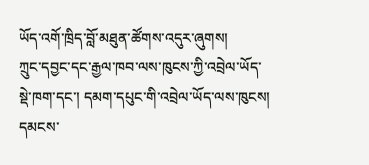ཡོད་འགོ་ཁྲིད་བློ་མཐུན་ཚོགས་འདུར་ཞུགས།
ཀྲུང་དབྱང་དང་རྒྱལ་ཁབ་ལས་ཁུངས་ཀྱི་འབྲེལ་ཡོད་སྡེ་ཁག་དང་། དམག་དཔུང་གི་འབྲེལ་ཡོད་ལས་ཁུངས། དམངས་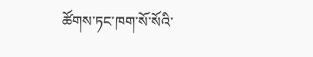ཚོགས་ཏང་ཁག་སོ་སོའི་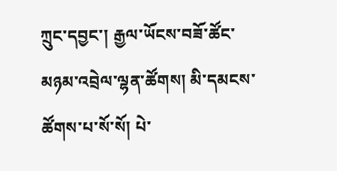ཀྲུང་དབྱང་། རྒྱལ་ཡོངས་བཟོ་ཚོང་མཉམ་འབྲེལ་ལྷན་ཚོགས། མི་དམངས་ཚོགས་པ་སོ་སོ། པེ་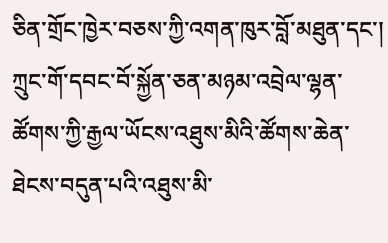ཅིན་གྲོང་ཁྱེར་བཅས་ཀྱི་འགན་ཁུར་བློ་མཐུན་དང་། ཀྲུང་གོ་དབང་བོ་སྐྱོན་ཅན་མཉམ་འབྲེལ་ལྷན་ཚོགས་ཀྱི་རྒྱལ་ཡོངས་འཐུས་མིའི་ཚོགས་ཆེན་ཐེངས་བདུན་པའི་འཐུས་མི་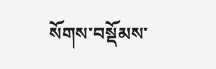སོགས་བསྡོམས་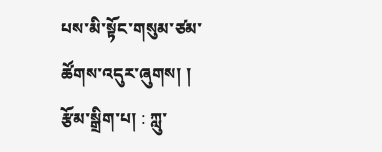པས་མི་སྟོང་གསུམ་ཙམ་ཚོགས་འདུར་ཞུགས། །
རྩོམ་སྒྲིག་པ། : ཀླུ་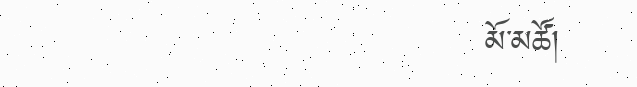མོ་མཚོ།